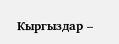Кыргыздар –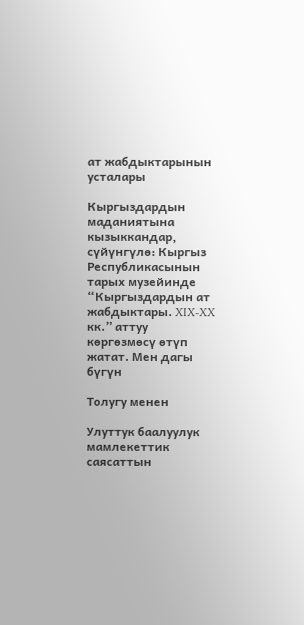ат жабдыктарынын усталары

Кыргыздардын маданиятына кызыккандар, сүйүнгүлө: Кыргыз Республикасынын  тарых музейинде “Кыргыздардын ат жабдыктары. XIX-XX кк.” аттуу көргөзмөсү өтүп жатат. Мен дагы  бүгүн

Толугу менен

Улуттук баалуулук мамлекеттик саясаттын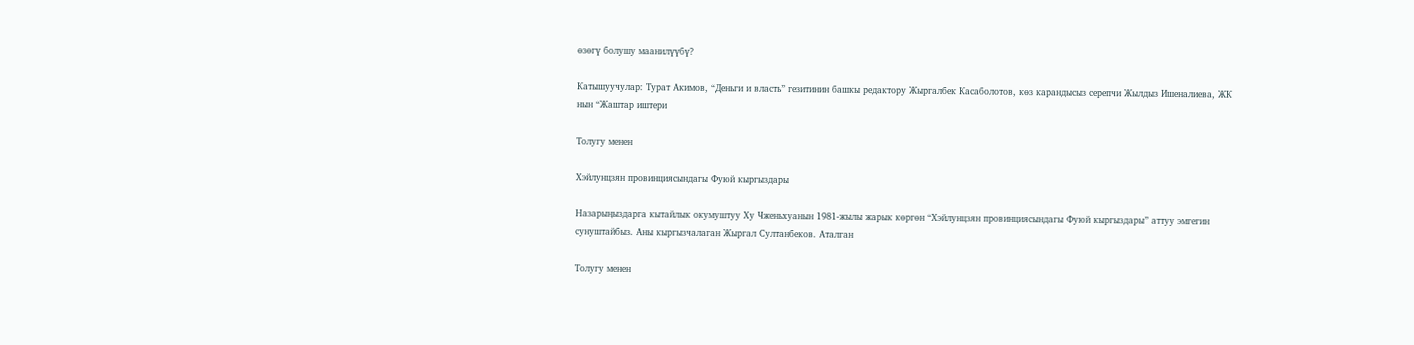өзөгү болушу маанилүүбү?

Катышуучулар: Турат Акимов, “Деньги и власть” гезитинин башкы редактору Жыргалбек Касаболотов, көз карандысыз серепчи Жылдыз Ишеналиева, ЖК нын “Жаштар иштери

Толугу менен

Хэйлунцзян провинциясындагы Фуюй кыргыздары

Назарыңыздарга кытайлык окумуштуу Ху Чженьхуанын 1981-жылы жарык көргөн “Хэйлунцзян провинциясындагы Фуюй кыргыздары” аттуу эмгегин сунуштайбыз. Аны кыргызчалаган Жыргал Султанбеков. Аталган

Толугу менен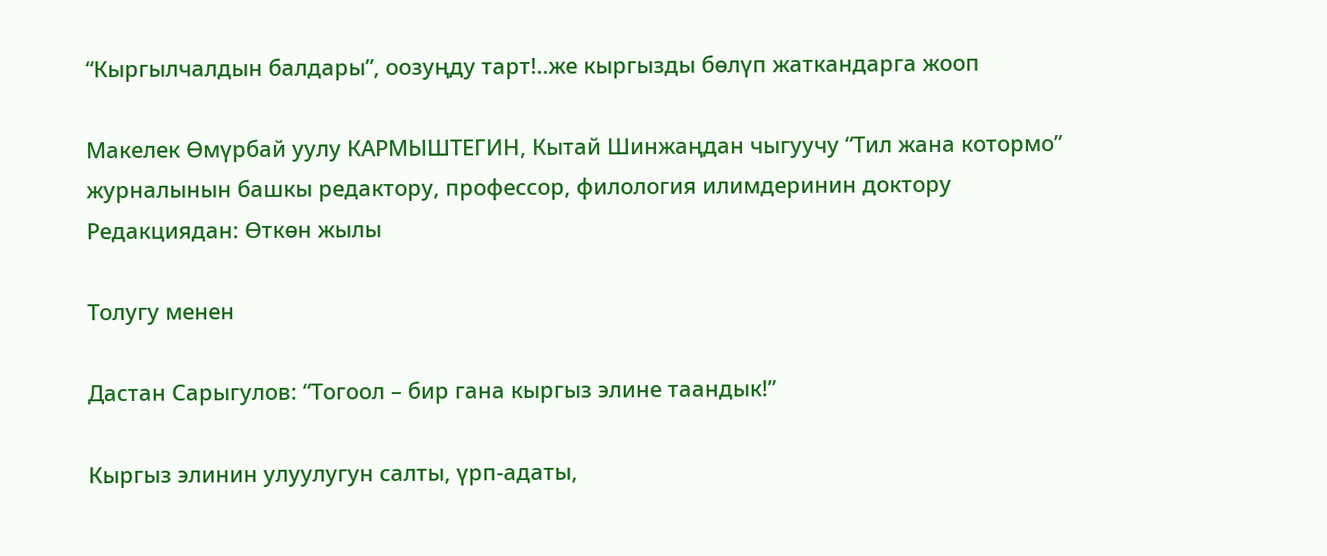“Кыргылчалдын балдары”, оозуңду тарт!..же кыргызды бөлүп жаткандарга жооп

Макелек Өмүрбай уулу КАРМЫШТЕГИН, Кытай Шинжаңдан чыгуучу “Тил жана котормо” журналынын башкы редактору, профессор, филология илимдеринин доктору Редакциядан: Өткөн жылы

Толугу менен

Дастан Сарыгулов: “Тогоол – бир гана кыргыз элине таандык!”

Кыргыз элинин улуулугун салты, үрп-адаты,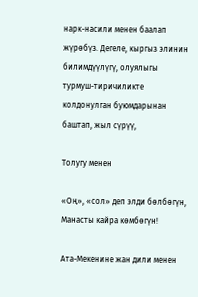нарк-насили менен баалап жүрөбүз. Дегеле, кыргыз элинин билимдүүлүгү, олуялыгы турмуш-тиричиликте колдонулган буюмдарынан баштап, жыл сүрүү,

Толугу менен

«Оң», «сол» деп элди бөлбөгүн, Манасты кайра көмбөгүн!

Ата-Мекенине жан дили менен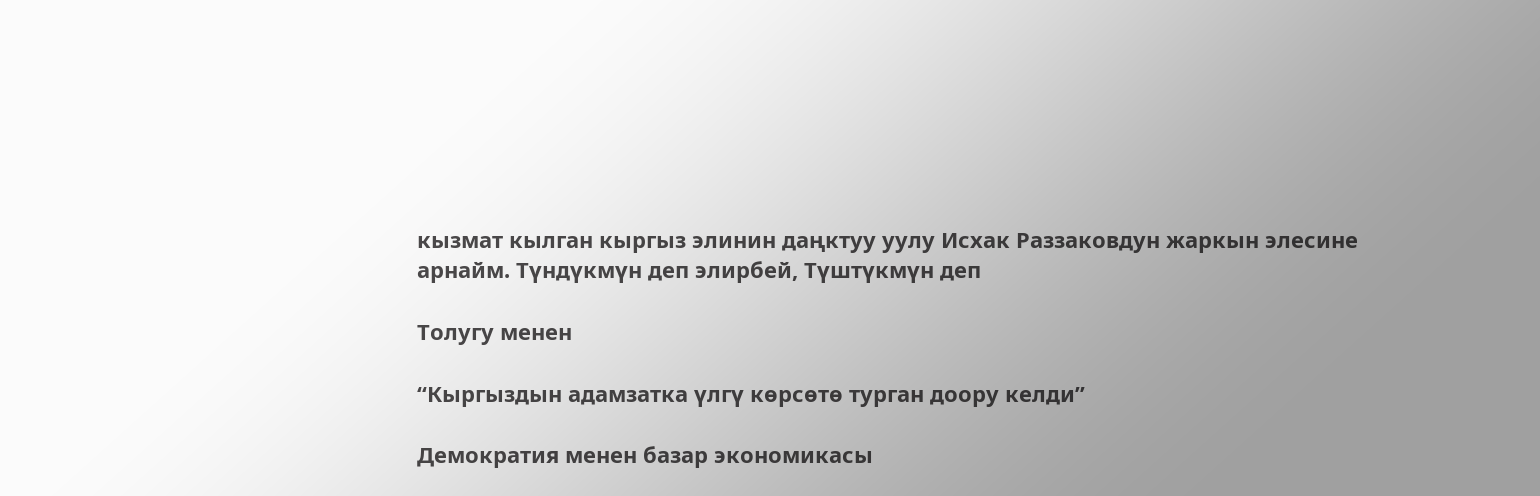кызмат кылган кыргыз элинин даңктуу уулу Исхак Раззаковдун жаркын элесине арнайм. Түндүкмүн деп элирбей, Түштүкмүн деп

Толугу менен

“Кыргыздын адамзатка үлгү көрсөтө турган доору келди”

Демократия менен базар экономикасы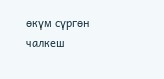өкүм сүргөн чалкеш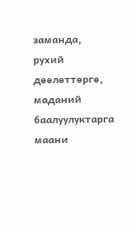заманда, рухий дөөлөттөргө, маданий баалуулуктарга маани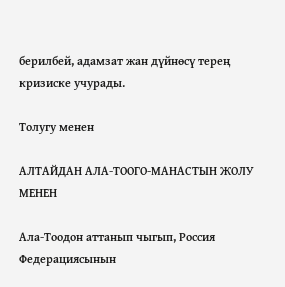берилбей, адамзат жан дүйнөсү терең кризиске учурады.

Толугу менен

АЛТАЙДАН АЛА-ТООГО-МАНАСТЫН ЖОЛУ МЕНЕН

Ала-Тоодон аттанып чыгып, Россия Федерациясынын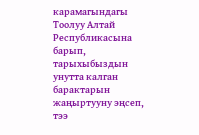карамагындагы Тоолуу Алтай Республикасына барып, тарыхыбыздын унутта калган барактарын жаңыртууну эңсеп, тээ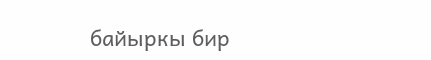байыркы бир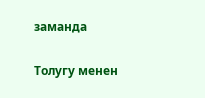заманда

Толугу менен